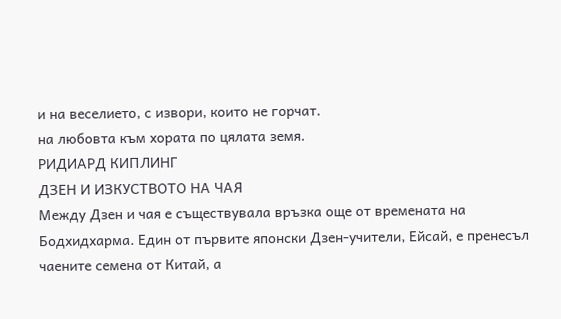и на веселието, с извори, които не горчат.
на любовта към хората по цялата земя.
РИДИАРД КИПЛИНГ
ДЗЕН И ИЗКУСТВОТО НА ЧАЯ
Между Дзен и чая е съществувала връзка още от времената на Бодхидхарма. Един от първите японски Дзен-учители, Ейсай, е пренесъл чаените семена от Китай, а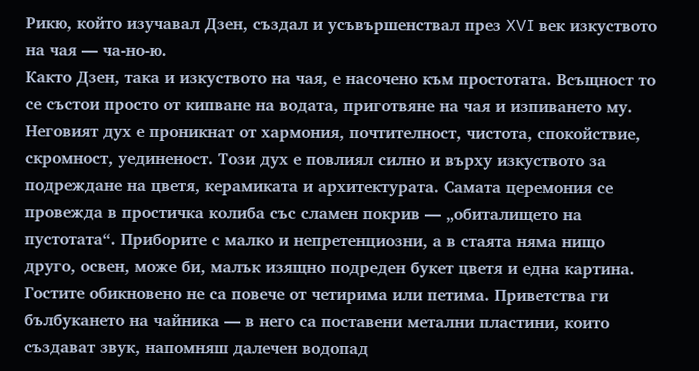Рикю, който изучавал Дзен, създал и усъвършенствал през XVI век изкуството на чая — ча-но-ю.
Както Дзен, така и изкуството на чая, е насочено към простотата. Всъщност то се състои просто от кипване на водата, приготвяне на чая и изпиването му. Неговият дух е проникнат от хармония, почтителност, чистота, спокойствие, скромност, уединеност. Този дух е повлиял силно и върху изкуството за подреждане на цветя, керамиката и архитектурата. Самата церемония се провежда в простичка колиба със сламен покрив — „обиталището на пустотата“. Приборите с малко и непретенциозни, а в стаята няма нищо друго, освен, може би, малък изящно подреден букет цветя и една картина.
Гостите обикновено не са повече от четирима или петима. Приветства ги бълбукането на чайника — в него са поставени метални пластини, които създават звук, напомняш далечен водопад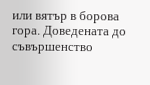или вятър в борова гора. Доведената до съвършенство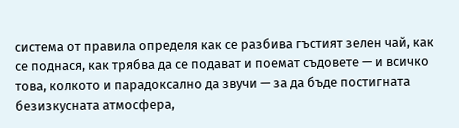система от правила определя как се разбива гъстият зелен чай, как се поднася, как трябва да се подават и поемат съдовете — и всичко това, колкото и парадоксално да звучи — за да бъде постигната безизкусната атмосфера,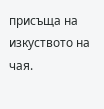присъща на изкуството на чая.